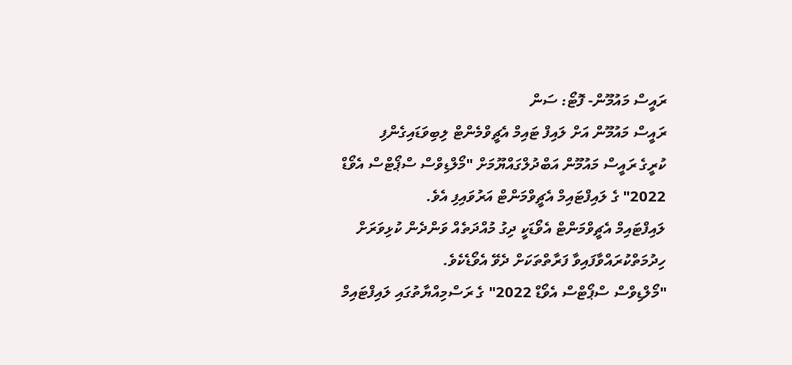ރައީސް މައުމޫން- ފޮޓޯ: ސަން
ރައީސް މައުމޫން އަށް ލައިފް ޓައިމް އެޗީވްމެންޓް ލިބިވަޑައިގެންފި
ކުރީގެ ރައީސް މައުމޫން އަބްދުލްގައްޔޫމަށް "މޯލްޑިވްސް ސްޕޯޓްސް އެވޯޑް 2022" ގެ ލައިފްޓައިމް އެޗީވްމަންޓް އަރުވައިފި އެވެ.
ލައިފްޓައިމް އެޗީވްމަންޓް އެވޯޑަކީ ދިގު މުއްދަތެއް ވަންދެން ކުޅިވަރަށް ހިދުމަތްކުރައްވާފައިވާ ފަރާތްތަކަށް ދެވޭ އެވޯޑެކެވެ.
"މޯލްޑިވްސް ސްޕޯޓްސް އެވޯޑް 2022" ގެ ރަސްމިއްޔާތުގައި ލައިފްޓައިމް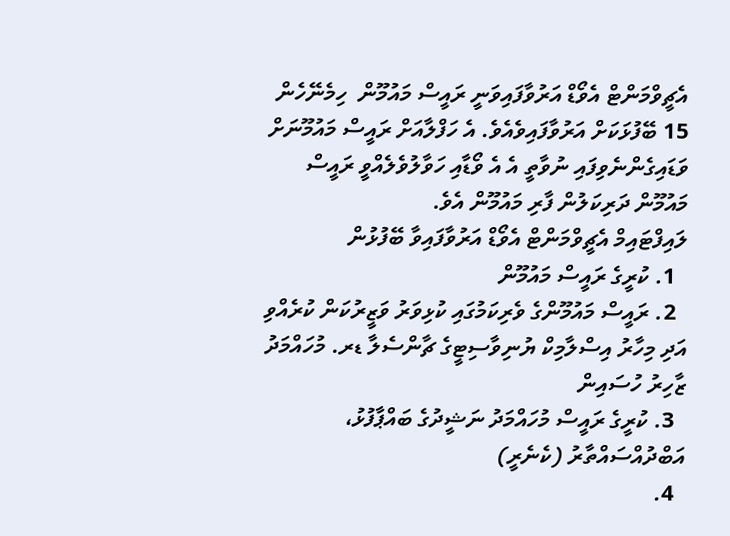އެޗީވްމަންޓް އެވޯޑް އަރުވާފައިވަނީ ރައީސް މައުމޫން  ހިމެނޭހެން 15 ބޭފުޅަކަށް އަރުވާފައިވެއެވެ. އެ ހަފްލާއަށް ރައީސް މައުމޫނަށް ވަޑައިގެންނެވިފައި ނުވާތީ އެ އެ ވޯޑާއި ހަވާލުވެލެއްވީ ރައީސް މައުމޫން ދަރިކަލުން ފާރި މައުމޫން އެވެ.
ލައިފްޓައިމް އެޗީވްމަންޓް އެވޯޑް އަރުވާފައިވާ ބޭފުޅުން
  1. ކުރީގެ ރައީސް މައުމޫން
  2. ރައީސް މައުމޫންގެ ވެރިކަމުގައި ކުޅިވަރު ވަޒީރުކަން ކުރެއްވި އަދި މިހާރު އިސްލާމިކް ޔުނިވާސިޓީގެ ޗާންސެލާ ޑރ. މުހައްމަދު ޒާހިރު ހުސައިން
  3. ކުރީގެ ރައީސް މުހައްމަދު ނަޝީދުގެ ބައްޕާފުޅު، އަބްދުއްސައްތާރު (ކެނެރީ)
  4.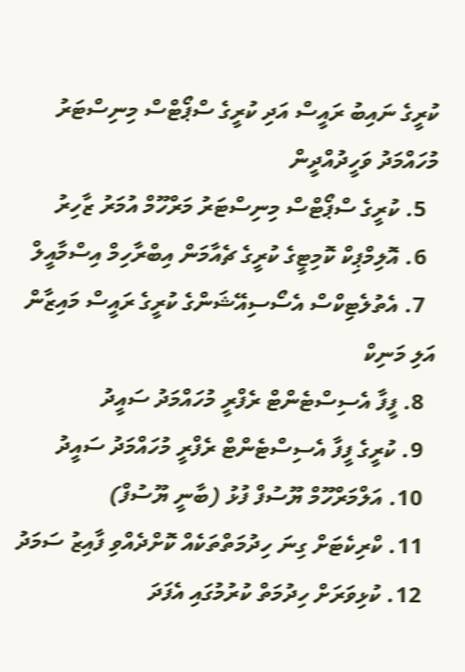ކުރީގެ ނައިބު ރައީސް އަދި ކުރީގެ ސްޕޯޓްސް މިނިސްޓަރު މުހައްމަދު ވަހީދުއްދީން
  5. ކުރީގެ ސްޕޯޓްސް މިނިސްޓަރު މަރްހޫމް އުމަރު ޒާހިރު
  6. އޮލިމްޕިކް ކޮމިޓީގެ ކުރީގެ ޗެއާމަން އިބްރާހިމް އިސްމާއީލް
  7. އެތުލެޓިކްސް އެސޯސިއޭޝަންގެ ކުރީގެ ރައީސް މައިޒާން އަލި މަނިކް
  8. ފީފާ އެސިސްޓެންޓް ރެފްރީ މުހައްމަދު ސައީދު
  9. ކުރީގެ ފީފާ އެސިސްޓެންޓް ރެފްރީ މުހައްމަދު ސައީދު
  10. އަލްމަރްހޫމް ޔޫސުފް ފުޅު (ބާނީ ޔޫސުފް)
  11. ކްރިކެޓަށް ގިނަ ހިދުމަތްތަކެއް ކޮށްދެއްވި ފާއިޒު ސަމަދު
  12. ކުޅިވަރަށް ހިދުމަތް ކުރުމުގައި އެފަދަ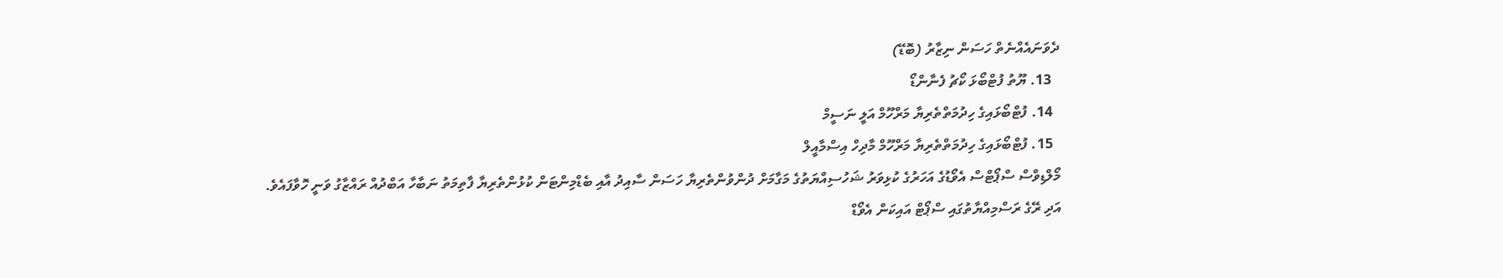ދެވަނައެއްނެތް ހަސަން ނިޒާރު (ބޮޑޭ)
  13. ޔޫތު ފުޓްބޯޅަ ކޯޗު ފެނާންޑޯ
  14. ފުޓްބޯޅައިގެ ހިދުމަތްތެރިޔާ މަރްހޫމް އަލީ ނަސީމް
  15. ފުޓްބޯޅައިގެ ހިދުމަތްތެރިޔާ މަރްހޫމް މާދިހް އިސްމާއީލް
މޯލްޑިވްސް ސްޕޯޓްސް އެވޯޑުގެ އަހަރުގެ ކުޅިވަރު ޝަހުސިއްޔަތުގެ މަގާމަށް ދުންވުންތެރިޔާ ހަސަން ސާއިދު އާއި ބެޑްމިންޓަން ކުޅުންތެރިޔާ ފާތިމަތު ނަބާހާ އަބްދުއް ރައްޒާގު ވަނީ ހޮވާފައެވެ. އަދި ރޭގެ ރަސްމިއްޔާތުގައި ސްޕޯޓް އައިކަން އެވޯޑް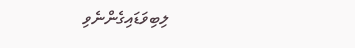ލިބިވަޑައިގެންނެވި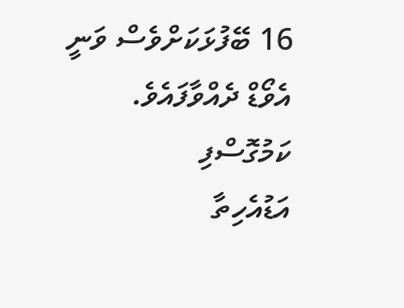16 ބޭފުޅަކަށްވެސް ވަނީ އެވޯޑް ދެއްވާފައެވެ.
ކަމުގޮސްފި
އަޑުއެހިތާ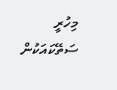މިހުރީ
ސަތޭކައަކުން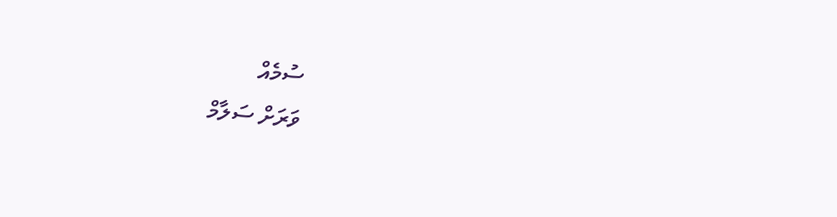ސުމެއް
ވަރަށް ސަލާމް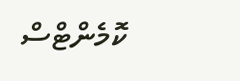ކޮމެންޓްސް